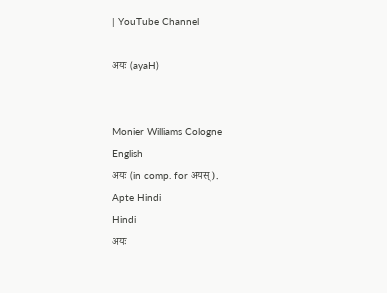| YouTube Channel

अयः (ayaH)


Monier Williams Cologne
English
अयः (in comp. for अयस्).
Apte Hindi
Hindi
अयः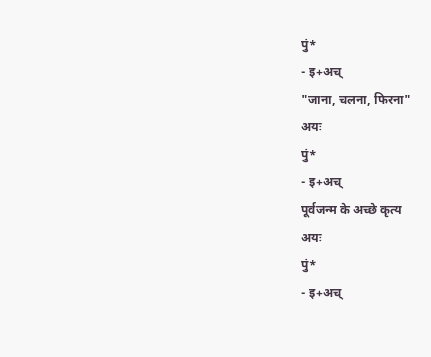पुं*
- इ+अच्
"जाना, चलना, फिरना"
अयः
पुं*
- इ+अच्
पूर्वजन्म के अच्छे कृत्य
अयः
पुं*
- इ+अच्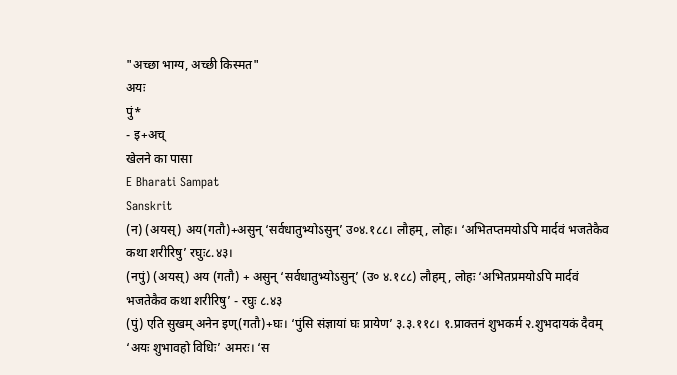"अच्छा भाग्य, अच्छी किस्मत"
अयः
पुं*
- इ+अच्
खेलने का पासा
E Bharati Sampat
Sanskrit
(न) (अयस्) अय(गतौ)+असुन् ‘सर्वधातुभ्योऽसुन्’ उ०४.१८८। लौहम्, लोहः। ‘अभितप्तमयोऽपि मार्दवं भजतेकैव कथा शरीरिषु’ रघुः८.४३।
(नपुं) (अयस्) अय (गतौ) + असुन् ‘सर्वधातुभ्योऽसुन्’ (उ० ४.१८८) लौहम्, लोहः ‘अभितप्रमयोऽपि मार्दवं भजतेकैव कथा शरीरिषु’ - रघुः ८.४३
(पुं) एति सुखम् अनेन इण्(गतौ)+घः। ‘पुंसि संज्ञायां घः प्रायेण’ ३.३.११८। १.प्राक्तनं शुभकर्म २.शुभदायकं दैवम् ‘अयः शुभावहो विधिः’ अमरः। ‘स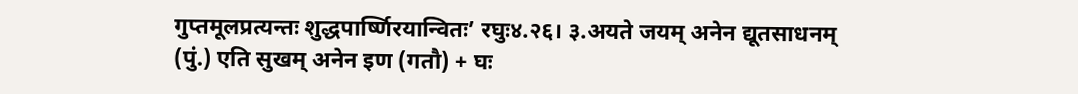गुप्तमूलप्रत्यन्तः शुद्धपार्ष्णिरयान्वितः’ रघुः४.२६। ३.अयते जयम् अनेन द्यूतसाधनम्
(पुं.) एति सुखम् अनेन इण (गतौ) + घः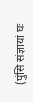(पुंसि संज्ञायां घः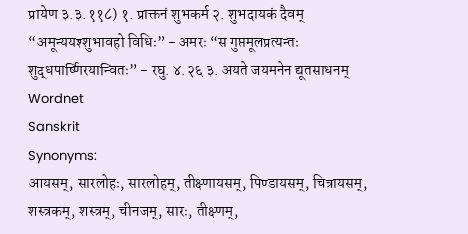प्रायेण ३.३.११८) १. प्राक्तनं शुभकर्म २. शुभदायकं दैवम् “अमून्ययश्शुभावहो विधिः” - अमरः “स गुप्तमूलप्रत्यन्तः शुद्धपार्ष्णिरयान्वितः” - रघु. ४.२६ ३. अयते जयमनेन द्यूतसाधनम्
Wordnet
Sanskrit
Synonyms:
आयसम्, सारलोहः, सारलोहम्, तीक्ष्णायसम्, पिण्डायसम्, चित्रायसम्, शस्त्रकम्, शस्त्रम्, चीनजम्, सारः, तीक्ष्णम्,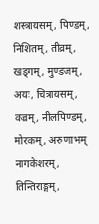शस्त्रायसम्, पिण्डम्, निशितम्, तीव्रम्, खड्गम्, मुण्डजम्, अयः, चित्रायसम्, वज्रम्, नीलपिण्डम्, मोरकम्, अरुणाभम् नागकेशरम्, तिन्तिराङ्गम्,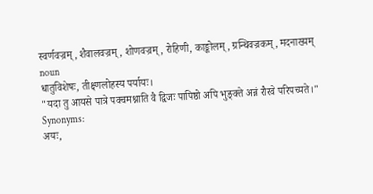स्वर्णवज्रम्, शैवालवज्रम्, शोणवज्रम्, रोहिणी, काङ्कोलम्, ग्रन्थिवज्रकम्, मदनाख्यम्
noun
धातुविशेषः, तीक्ष्णलोहस्य पर्यायः।
"यदा तु आयसे पात्रे पक्वमश्नाति वै द्विजः पापिष्ठो अपि भुङ्क्ते अन्नं रौरवे परिपच्यते।"
Synonyms:
अयः,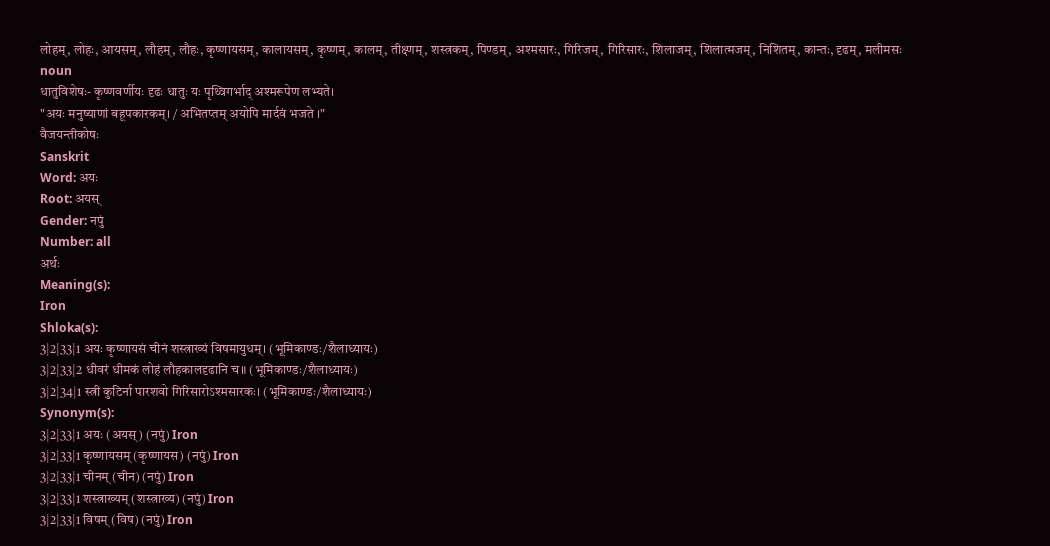लोहम्, लोहः, आयसम्, लौहम्, लौहः, कृष्णायसम्, कालायसम्, कृष्णम्, कालम्, तीक्ष्णम्, शस्त्रकम्, पिण्डम्, अश्मसारः, गिरिजम्, गिरिसारः, शिलाजम्, शिलात्मजम्, निशितम्, कान्तः, दृढम्, मलीमसः
noun
धातुविशेषः- कृष्णवर्णीयः दृढः धातुः यः पृथ्विगर्भाद् अश्मरूपेण लभ्यते।
"अयः मनुष्याणां बहूपकारकम्। / अभितप्तम् अयोपि मार्दवं भजते ।"
वैजयन्तीकोषः
Sanskrit
Word: अयः
Root: अयस्
Gender: नपुं
Number: all
अर्थः
Meaning(s):
Iron
Shloka(s):
3|2|33|1 अयः कृष्णायसं चीनं शस्त्राख्यं विषमायुधम्। (भूमिकाण्डः/शैलाध्यायः)
3|2|33|2 धीवरं धीमकं लोहं लौहकालदृढानि च॥ (भूमिकाण्डः/शैलाध्यायः)
3|2|34|1 स्त्री कुटिर्ना पारशवो गिरिसारोऽश्मसारकः। (भूमिकाण्डः/शैलाध्यायः)
Synonym(s):
3|2|33|1 अयः (अयस्) (नपुं) Iron
3|2|33|1 कृष्णायसम् (कृष्णायस) (नपुं) Iron
3|2|33|1 चीनम् (चीन) (नपुं) Iron
3|2|33|1 शस्त्राख्यम् (शस्त्राख्य) (नपुं) Iron
3|2|33|1 विषम् (विष) (नपुं) Iron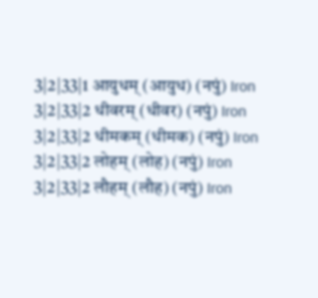3|2|33|1 आयुधम् (आयुध) (नपुं) Iron
3|2|33|2 धीवरम् (धीवर) (नपुं) Iron
3|2|33|2 धीमकम् (धीमक) (नपुं) Iron
3|2|33|2 लोहम् (लोह) (नपुं) Iron
3|2|33|2 लौहम् (लौह) (नपुं) Iron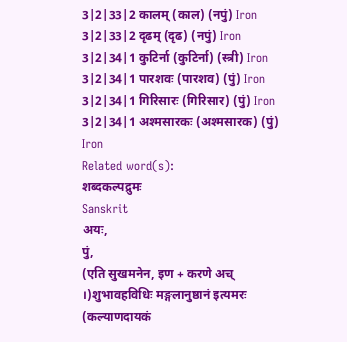3|2|33|2 कालम् (काल) (नपुं) Iron
3|2|33|2 दृढम् (दृढ) (नपुं) Iron
3|2|34|1 कुटिर्ना (कुटिर्ना) (स्त्री) Iron
3|2|34|1 पारशवः (पारशव) (पुं) Iron
3|2|34|1 गिरिसारः (गिरिसार) (पुं) Iron
3|2|34|1 अश्मसारकः (अश्मसारक) (पुं) Iron
Related word(s):
शब्दकल्पद्रुमः
Sanskrit
अयः,
पुं,
(एति सुखमनेन, इण + करणे अच् ।)शुभावहविधिः मङ्गलानुष्ठानं इत्यमरः
(कल्याणदायकं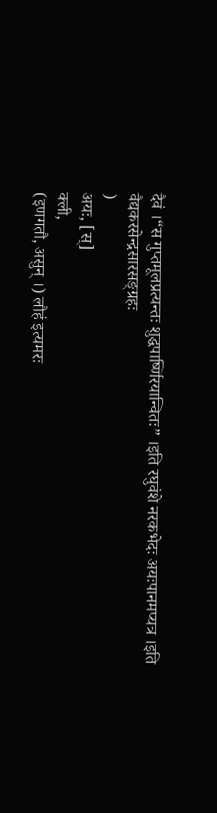दैवं ।“स गुप्तमूलप्रत्यन्तः शुद्धपार्ष्णिरयान्वितः” ।इति रघुवंशे नरकभेदः अयःपानमप्यत्र ।इति वैद्यकरसेन्द्रसारसङ्ग्रहः
)
अयः, [स्]
क्ली,
(इणगतौ, असुन् ।) लौहं इत्यमरः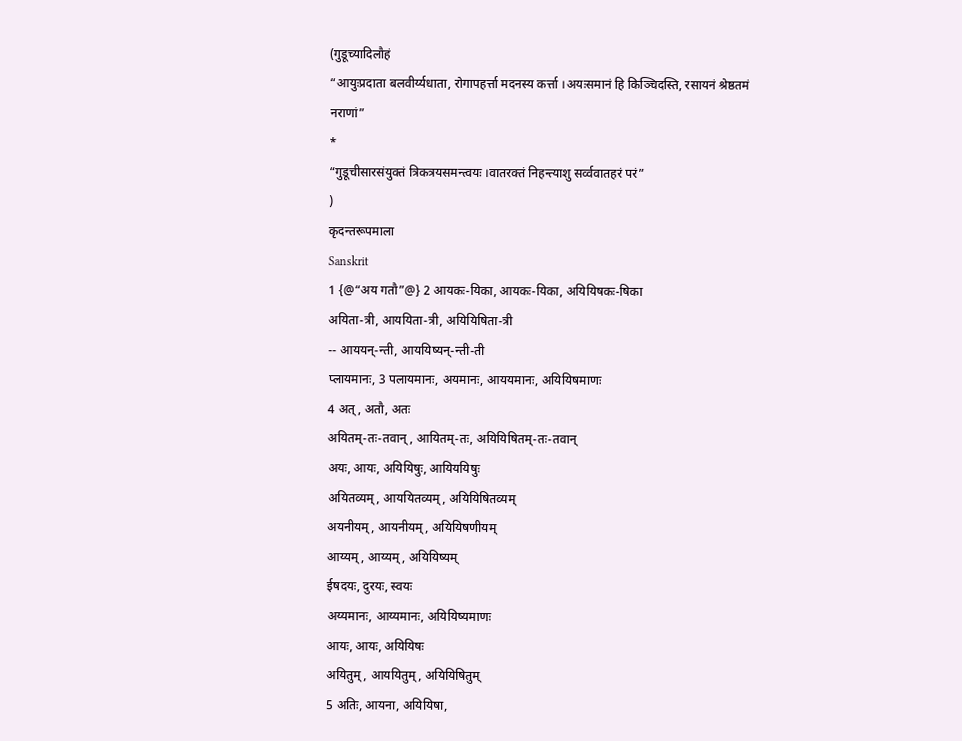(गुडूच्यादिलौहं
“आयुःप्रदाता बलवीर्य्यधाता, रोगापहर्त्ता मदनस्य कर्त्ता ।अयःसमानं हि किञ्चिदस्ति, रसायनं श्रेष्ठतमं नराणां”
*
“गुडूचीसारसंयुक्तं त्रिकत्रयसमन्त्वयः ।वातरक्तं निहन्त्याशु सर्व्ववातहरं परं”
)
कृदन्तरूपमाला
Sanskrit
1 {@“अय गतौ”@} 2 आयकः-यिका, आयकः-यिका, अयियिषकः-षिका
अयिता-त्री, आययिता-त्री, अयियिषिता-त्री
-- आययन्-न्ती, आययिष्यन्-न्ती-ती
प्लायमानः, 3 पलायमानः, अयमानः, आययमानः, अयियिषमाणः
4 अत्, अतौ, अतः
अयितम्-तः-तवान्, आयितम्-तः, अयियिषितम्-तः-तवान्
अयः, आयः, अयियिषुः, आयिययिषुः
अयितव्यम्, आययितव्यम्, अयियिषितव्यम्
अयनीयम्, आयनीयम्, अयियिषणीयम्
आय्यम्, आय्यम्, अयियिष्यम्
ईषदयः, दुरयः, स्वयः
अय्यमानः, आय्यमानः, अयियिष्यमाणः
आयः, आयः, अयियिषः
अयितुम्, आययितुम्, अयियिषितुम्
5 अतिः, आयना, अयियिषा,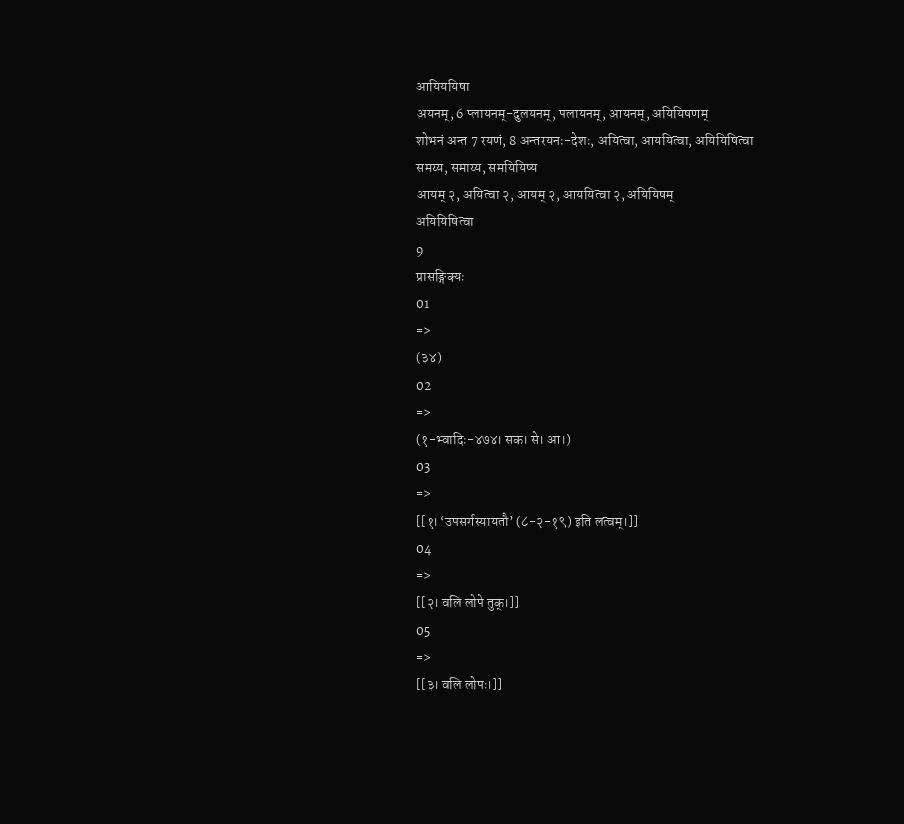आयिययिषा
अयनम्, 6 प्लायनम्-दुलयनम्, पलायनम्, आयनम्, अयियिषणम्
शोभनं अन्त 7 रयणं, 8 अन्तरयनः-देशः, अयित्वा, आययित्वा, अयियिषित्वा
समय्य, समाय्य, समयियिष्य
आयम् २, अयित्वा २, आयम् २, आययित्वा २, अयियिषम्
अयियिषित्वा
9
प्रासङ्गिक्यः
01
=>
(३४)
02
=>
(१-भ्वादिः-४७४। सक। से। आ।)
03
=>
[[१। ‘उपसर्गस्यायतौ’ (८-२-१९) इति लत्वम्।]]
04
=>
[[२। वलि लोपे तुक्।]]
05
=>
[[३। वलि लोपः।]]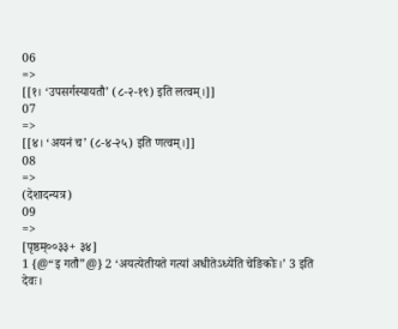06
=>
[[१। ‘उपसर्गस्यायतौ’ (८-२-१९) इति लत्वम्।]]
07
=>
[[४। ‘अयनं च’ (८-४-२५) इति णत्वम्।]]
08
=>
(देशादन्यत्र)
09
=>
[पृष्ठम्००३३+ ३४]
1 {@“इ गतौ”@} 2 ‘अयत्येतीयते गत्यां अधीतेऽध्येति चेङिकोः।’ 3 इति देवः।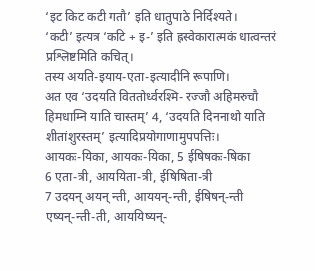‘इट किट कटी गतौ’ इति धातुपाठे निर्दिश्यते।
‘कटी’ इत्यत्र ‘कटि + इ-’ इति ह्रस्वेकारात्मकं धात्वन्तरं प्रश्लिष्टमिति कचित्।
तस्य अयति-इयाय-एता-इत्यादीनि रूपाणि।
अत एव ‘उदयति विततोर्ध्वरश्मि- रज्जौ अहिमरुचौ हिमधाम्नि याति चास्तम्’ 4, ‘उदयति दिननाथो याति शीतांशुरस्तम्’ इत्यादिप्रयोगाणामुपपत्तिः।
आयकः-यिका, आयकः-यिका, 5 ईषिषकः-षिका
6 एता-त्री, आययिता-त्री, ईषिषिता-त्री
7 उदयन् अयन् न्ती, आययन्-न्ती, ईषिषन्-न्ती
एष्यन्-न्ती-ती, आययिष्यन्-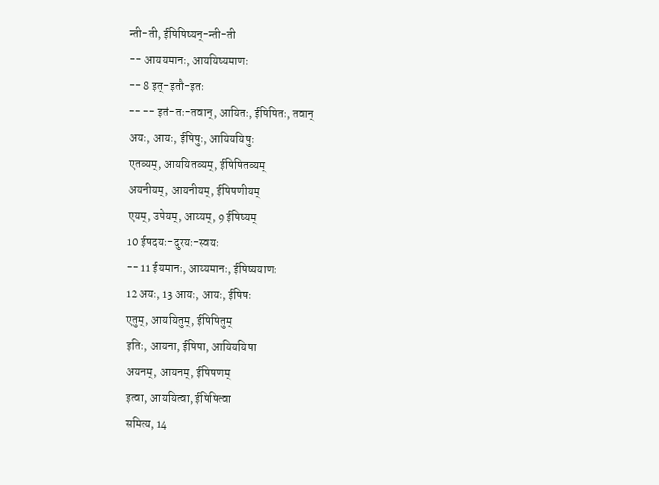न्ती-ती, ईषिषिष्यन्-न्ती-ती
-- आययमानः, आययिष्यमाणः
-- 8 इत्-इतौ-इतः
-- -- इतं-तः-तवान्, आयितः, ईषिषितः, तवान्
अयः, आयः, ईषिषुः, आयिययिषुः
एतव्यम्, आययितव्यम्, ईषिषितव्यम्
अयनीयम्, आयनीयम्, ईषिषणीयम्
एयम्, उपेयम्, आय्यम्, 9 ईषिष्यम्
10 ईषदयः-दुरयः-स्वयः
-- 11 ईयमानः, आय्यमानः, ईषिष्ययाणः
12 अयः, 13 आयः, आयः, ईषिषः
एतुम्, आययितुम्, ईषिषितुम्
इतिः, आयना, ईषिषा, आयिययिषा
अयनम्, आयनम्, ईषिषणम्
इत्वा, आययित्वा, ईषिषित्वा
समित्य, 14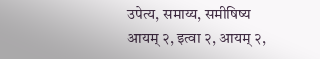उपेत्य, समाय्य, समीषिष्य
आयम् २, इत्वा २, आयम् २,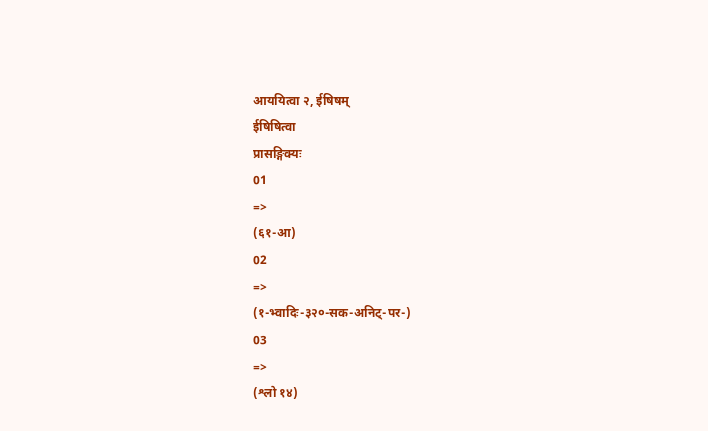आययित्वा २, ईषिषम्
ईषिषित्वा
प्रासङ्गिक्यः
01
=>
(६१-आ)
02
=>
(१-भ्वादिः-३२०-सक-अनिट्-पर-)
03
=>
(श्लो १४)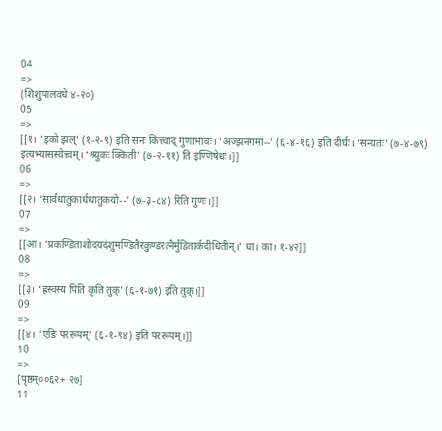04
=>
(शिशुपालवधे ४-२०)
05
=>
[[१। ‘इको झल्’ (१-२-९) इति सनः कित्त्वाद् गुणाभावः। ‘अज्झनगमां--’ (६-४-१६) इति दीर्घः। ‘सन्यतः’ (७-४-७९) इत्यभ्यासस्येत्त्वम्। ‘श्र्युकः क्किती’ (७-२-११) ति इण्णिषेधः।]]
06
=>
[[२। ‘सार्वंधातुकार्धधातुकयो--’ (७-३-८४) रिति गुणः।]]
07
=>
[[आ। ‘प्रकण्डिताशोदयदंशुमण्डितैरकुण्डरत्नैर्मुडितार्कदीधितीन्।’ धा। का। १-४२]]
08
=>
[[३। ‘ह्रस्वस्य पिति कृति तुक्’ (६-१-७१) इति तुक्।]]
09
=>
[[४। ‘एङि पररूपम्’ (६-१-९४) इति पररूपम्।]]
10
=>
[पृष्ठम्००६२+ २७]
11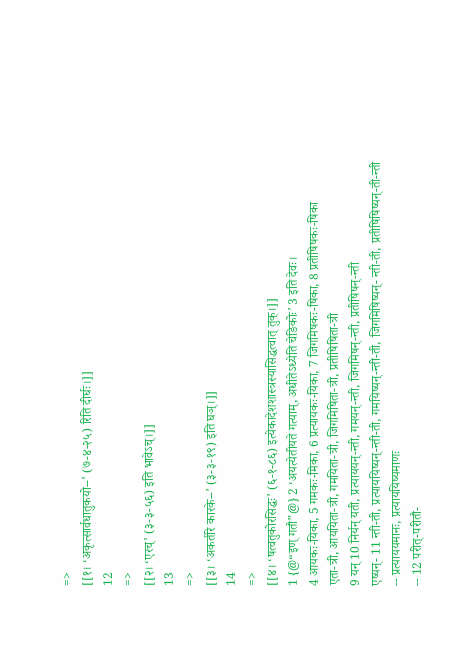=>
[[१। ‘अकृत्सार्वधातुकयो--’ (७-४-२५) रिति दीर्घः।]]
12
=>
[[२। ‘एरच्’ (३-३-५६) इति भावेऽच्।]]
13
=>
[[३। ‘अकर्तरि कारके--’ (३-३-१९) इति घञ्।]]
14
=>
[[४। ‘षत्वतुकोरसिद्धः’ (६-१-८६) इत्येकादेशशास्त्रस्यासिद्धत्वात् तुक्।]]
1 {@“इण् गतौ”@} 2 ‘अयत्येतीयते गत्याम्, अधीतेऽध्येति चेङिकोः’ 3 इति देवः।
4 आयकः-यिका, 5 गमकः-मिका, 6 प्रत्यायकः-यिका, 7 जिगमिषकः-षिका, 8 प्रतीषिषकः-षिका
एता-त्री, आययिता-त्री, गमयिता-त्री, जिगमिषिता-त्री, प्रतीषिषिता-त्री
9 यन् 10 निर्यन् यती, प्रत्याययन्-न्ती, गमयन्-न्ती, जिगमिषन्-न्ती, प्रतीषिषन्-न्ती
एष्यन्- 11 न्ती-ती, प्रत्याययिष्यन्-न्ती-ती, गमयिष्यन्-न्ती-ती, जिगमिषिष्यन्- न्ती-ती, प्रतीषिषिष्यन्-ती-न्ती
-- प्रत्याययमानः, प्रत्याययिष्यमाणः
-- 12 परीत्-परीतौ-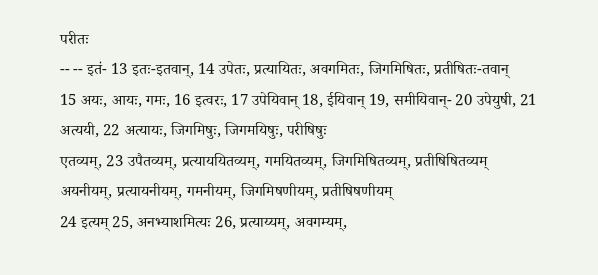परीतः
-- -- इतं- 13 इतः-इतवान्, 14 उपेतः, प्रत्यायितः, अवगमितः, जिगमिषितः, प्रतीषितः-तवान्
15 अयः, आयः, गमः, 16 इत्वरः, 17 उपेयिवान् 18, ईयिवान् 19, समीयिवान्- 20 उपेयुषी, 21 अत्ययी, 22 अत्यायः, जिगमिषुः, जिगमयिषुः, परीषिषुः
एतव्यम्, 23 उपैतव्यम्, प्रत्याययितव्यम्, गमयितव्यम्, जिगमिषितव्यम्, प्रतीषिषितव्यम्
अयनीयम्, प्रत्यायनीयम्, गमनीयम्, जिगमिषणीयम्, प्रतीषिषणीयम्
24 इत्यम् 25, अनभ्याशमित्यः 26, प्रत्याय्यम्, अवगम्यम्,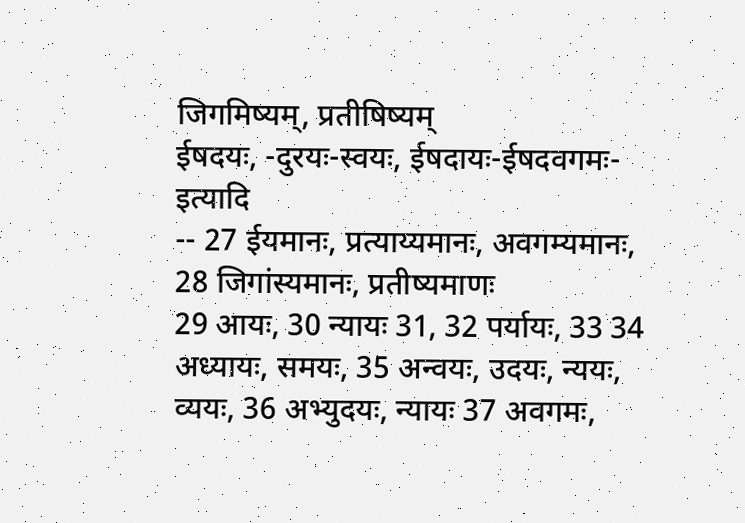जिगमिष्यम्, प्रतीषिष्यम्
ईषदयः, -दुरयः-स्वयः, ईषदायः-ईषदवगमः-इत्यादि
-- 27 ईयमानः, प्रत्याय्यमानः, अवगम्यमानः, 28 जिगांस्यमानः, प्रतीष्यमाणः
29 आयः, 30 न्यायः 31, 32 पर्यायः, 33 34 अध्यायः, समयः, 35 अन्वयः, उदयः, न्ययः, व्ययः, 36 अभ्युदयः, न्यायः 37 अवगमः,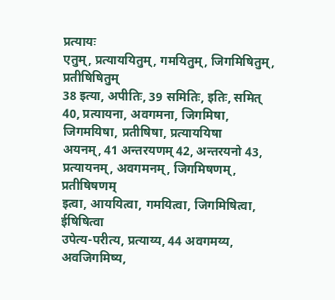प्रत्यायः
एतुम्, प्रत्याययितुम्, गमयितुम्, जिगमिषितुम्, प्रतीषिषितुम्
38 इत्या, अपीतिः, 39 समितिः, इतिः, समित् 40, प्रत्यायना, अवगमना, जिगमिषा, जिगमयिषा, प्रतीषिषा, प्रत्याययिषा
अयनम्, 41 अन्तरयणम् 42, अन्तरयनो 43, प्रत्यायनम्, अवगमनम्, जिगमिषणम्, प्रतीषिषणम्
इत्वा, आययित्वा, गमयित्वा, जिगमिषित्वा, ईषिषित्वा
उपेत्य-परीत्य, प्रत्याय्य, 44 अवगमय्य, अवजिगमिष्य,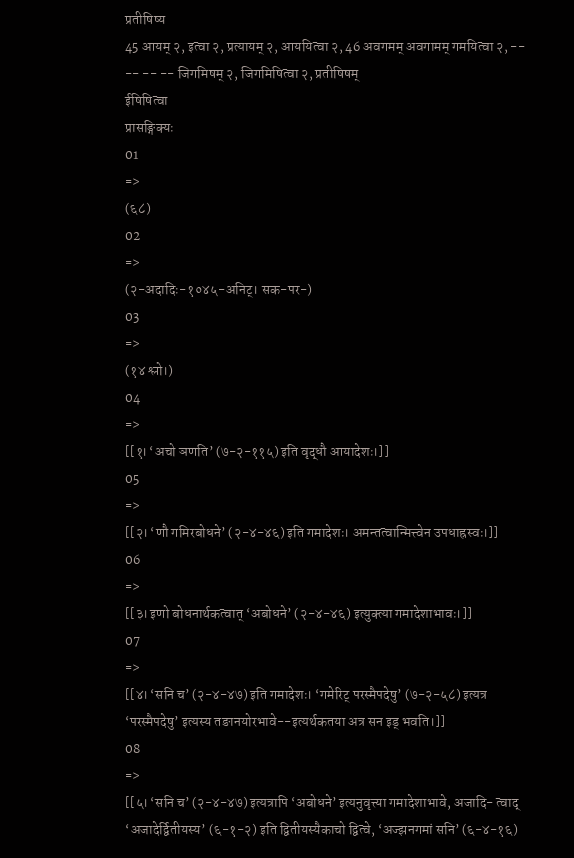प्रतीषिष्य
45 आयम् २, इत्वा २, प्रत्यायम् २, आययित्वा २, 46 अवगमम् अवगामम् गमयित्वा २, -- -- -- -- जिगमिषम् २, जिगमिषित्वा २, प्रतीषिषम्
ईषिषित्वा
प्रासङ्गिक्यः
01
=>
(६८)
02
=>
(२-अदादिः-१०४५-अनिट्। सक-पर-)
03
=>
(१४ श्लो।)
04
=>
[[१। ‘अचो ञणति’ (७-२-११५) इति वृद्धौ आयादेशः।]]
05
=>
[[२। ‘णौ गमिरबोधने’ (२-४-४६) इति गमादेशः। अमन्तत्वान्मित्त्वेन उपधाह्रस्वः।]]
06
=>
[[३। इणो बोधनार्थकत्वात् ‘अबोधने’ (२-४-४६) इत्युक्त्या गमादेशाभावः।]]
07
=>
[[४। ‘सनि च’ (२-४-४७) इति गमादेशः। ‘गमेरिट् परस्मैपदेषु’ (७-२-५८) इत्यत्र ‘परस्मैपदेषु’ इत्यस्य तङानयोरभावे--इत्यर्थकतया अत्र सन इड् भवति।]]
08
=>
[[५। ‘सनि च’ (२-४-४७) इत्यत्रापि ‘अबोधने’ इत्यनुवृत्त्या गमादेशाभावे, अजादि- त्वाद् ‘अजादेर्द्वितीयस्य’ (६-१-२) इति द्वितीयस्यैकाचो द्वित्वे, ‘अज्झनगमां सनि’ (६-४-१६)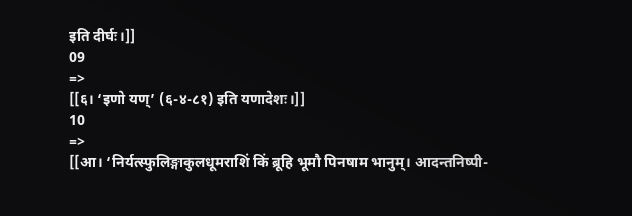इति दीर्घः।]]
09
=>
[[६। ‘इणो यण्’ (६-४-८१) इति यणादेशः।]]
10
=>
[[आ। ‘निर्यत्स्फुलिङ्गाकुलधूमराशिं किं ब्रूहि भूमौ पिनषाम भानुम्। आदन्तनिष्पी-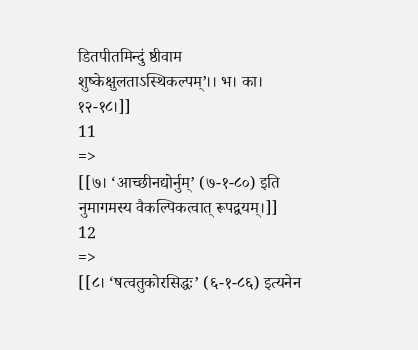डितपीतमिन्दुं ष्ठीवाम शुष्केक्षुलताऽस्थिकल्पम्’।। भ। का। १२-१८।]]
11
=>
[[७। ‘आच्छीनद्योर्नुम्’ (७-१-८०) इति नुमागमस्य वैकल्पिकत्वात् रूपद्वयम्।]]
12
=>
[[८। ‘षत्वतुकोरसिद्धः’ (६-१-८६) इत्यनेन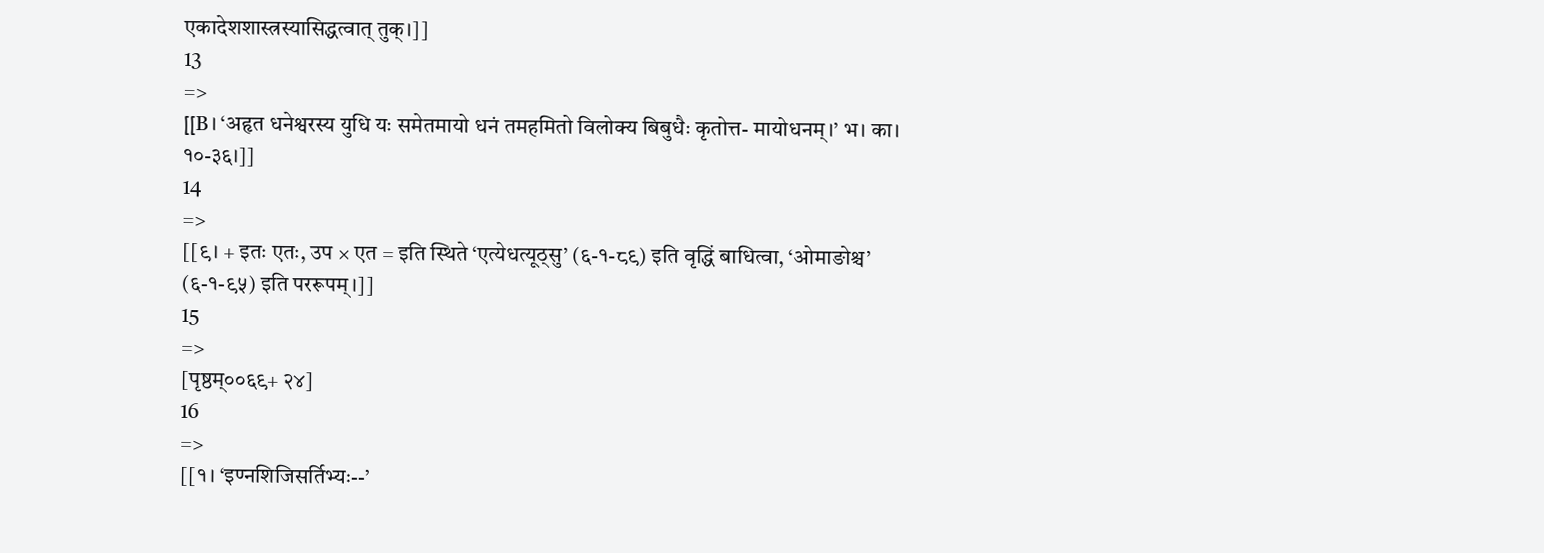एकादेशशास्त्रस्यासिद्धत्वात् तुक्।]]
13
=>
[[B। ‘अहृत धनेश्वरस्य युधि यः समेतमायो धनं तमहमितो विलोक्य बिबुधैः कृतोत्त- मायोधनम्।’ भ। का। १०-३६।]]
14
=>
[[९। + इतः एतः, उप × एत = इति स्थिते ‘एत्येधत्यूठ्सु’ (६-१-८९) इति वृद्धिं बाधित्वा, ‘ओमाङोश्च’ (६-१-९५) इति पररूपम्।]]
15
=>
[पृष्ठम्००६९+ २४]
16
=>
[[१। ‘इण्नशिजिसर्तिभ्यः--’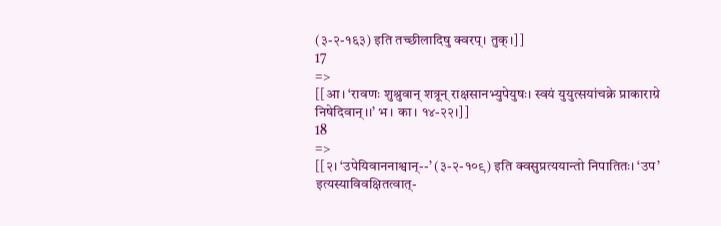(३-२-१६३) इति तच्छीलादिषु क्वरप्। तुक्।]]
17
=>
[[आ। ‘रावणः शुश्रुवान् शत्रून् राक्षसानभ्युपेयुषः। स्वयं युयुत्सयांचक्रे प्राकाराग्रे निषेदिवान्।।’ भ। का। १४-२२।]]
18
=>
[[२। ‘उपेयिवाननाश्वान्--’ (३-२-१०९) इति क्वसुप्रत्ययान्तो निपातितः। ‘उप’ इत्यस्याविवक्षितत्वात्-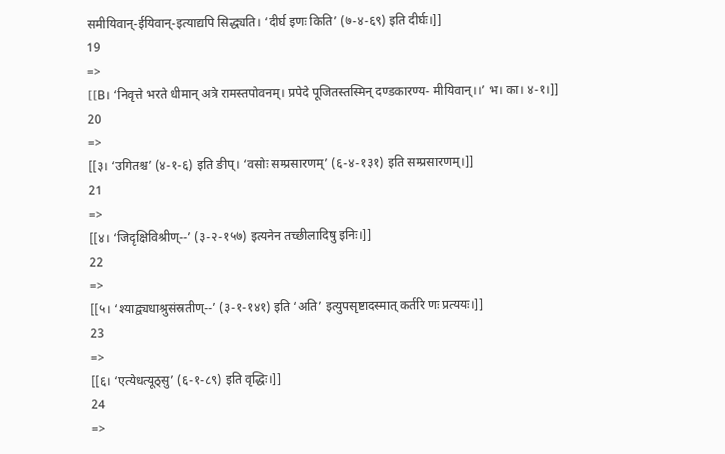समीयिवान्-ईयिवान्-इत्याद्यपि सिद्ध्यति। ‘दीर्घ इणः किति’ (७-४-६९) इति दीर्घः।]]
19
=>
[[B। ‘निवृत्ते भरते धीमान् अत्रे रामस्तपोवनम्। प्रपेदे पूजितस्तस्मिन् दण्डकारण्य- मीयिवान्।।’ भ। का। ४-१।]]
20
=>
[[३। ‘उगितश्च’ (४-१-६) इति ङीप्। ‘वसोः सम्प्रसारणम्’ (६-४-१३१) इति सम्प्रसारणम्।]]
21
=>
[[४। ‘जिदृक्षिविश्रीण्--’ (३-२-१५७) इत्यनेन तच्छीलादिषु इनिः।]]
22
=>
[[५। ‘श्याद्व्यधाश्रुसंस्रतीण्--’ (३-१-१४१) इति ‘अति’ इत्युपसृष्टादस्मात् कर्तरि णः प्रत्ययः।]]
23
=>
[[६। ‘एत्येधत्यूठ्सु’ (६-१-८९) इति वृद्धिः।]]
24
=>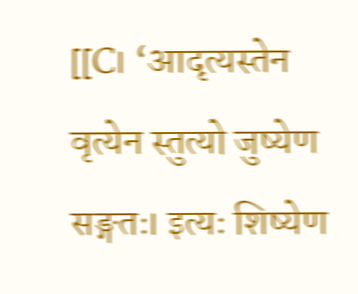[[C। ‘आदृत्यस्तेन वृत्येन स्तुत्यो जुष्येण सङ्गतः। इत्यः शिष्येण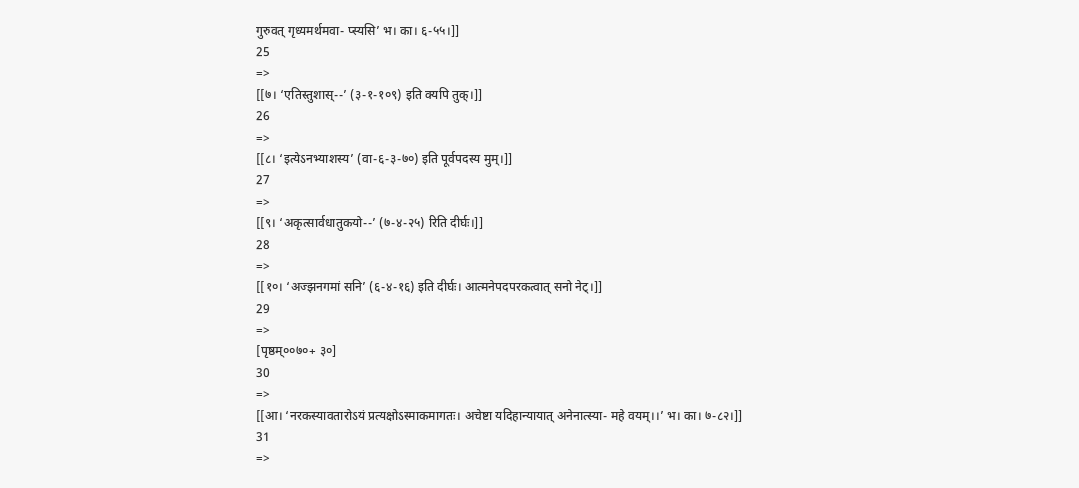गुरुवत् गृध्यमर्थमवा- प्स्यसि’ भ। का। ६-५५।]]
25
=>
[[७। ‘एतिस्तुशास्--’ (३-१-१०९) इति क्यपि तुक्।]]
26
=>
[[८। ‘इत्येऽनभ्याशस्य’ (वा-६-३-७०) इति पूर्वपदस्य मुम्।]]
27
=>
[[९। ‘अकृत्सार्वधातुकयो--’ (७-४-२५) रिति दीर्घः।]]
28
=>
[[१०। ‘अज्झनगमां सनि’ (६-४-१६) इति दीर्घः। आत्मनेपदपरकत्वात् सनो नेट्।]]
29
=>
[पृष्ठम्००७०+ ३०]
30
=>
[[आ। ‘नरकस्यावतारोऽयं प्रत्यक्षोऽस्माकमागतः। अचेष्टा यदिहान्यायात् अनेनात्स्या- महे वयम्।।’ भ। का। ७-८२।]]
31
=>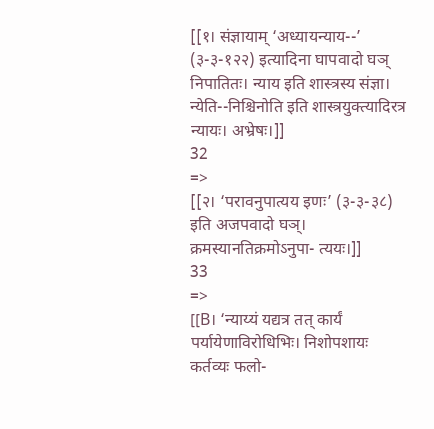[[१। संज्ञायाम् ‘अध्यायन्याय--’ (३-३-१२२) इत्यादिना घापवादो घञ् निपातितः। न्याय इति शास्त्रस्य संज्ञा। न्येति--निश्चिनोति इति शास्त्रयुक्त्यादिरत्र न्यायः। अभ्रेषः।]]
32
=>
[[२। ‘परावनुपात्यय इणः’ (३-३-३८) इति अजपवादो घञ्। क्रमस्यानतिक्रमोऽनुपा- त्ययः।]]
33
=>
[[B। ‘न्याय्यं यद्यत्र तत् कार्यं पर्यायेणाविरोधिभिः। निशोपशायः कर्तव्यः फलो-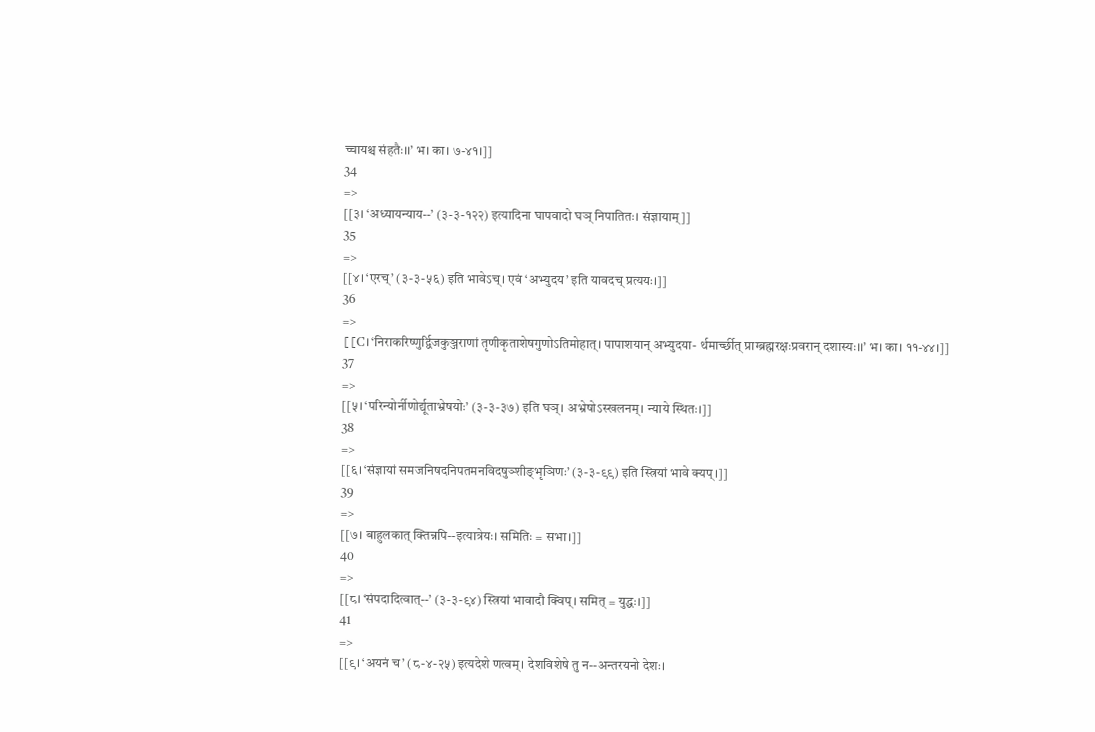च्चायश्च संहतैः।।’ भ। का। ७-४१।]]
34
=>
[[३। ‘अध्यायन्याय--’ (३-३-१२२) इत्यादिना घापवादो घञ् निपातितः। संज्ञायाम्]]
35
=>
[[४। ‘एरच्’ (३-३-५६) इति भावेऽच्। एवं ‘अभ्युदय’ इति यावदच् प्रत्ययः।]]
36
=>
[[C। ‘निराकरिष्णुर्द्विजकुञ्जराणां तृणीकृताशेषगुणोऽतिमोहात्। पापाशयान् अभ्युदया- र्थमार्च्छीत् प्राग्ब्रह्मरक्षःप्रवरान् दशास्यः।।’ भ। का। ११-४४।]]
37
=>
[[५। ‘परिन्योर्नीणोर्द्यूताभ्रेषयोः’ (३-३-३७) इति घञ्। अभ्रेषोऽस्खलनम्। न्याये स्थितः।]]
38
=>
[[६। ‘संज्ञायां समजनिषदनिपतमनविदषुञ्शीङ्भृञिणः’ (३-३-९९) इति स्त्रियां भावे क्यप्।]]
39
=>
[[७। बाहुलकात् क्तिन्नपि--इत्यात्रेयः। समितिः = सभा।]]
40
=>
[[८। ‘संपदादित्वात्--’ (३-३-९४) स्त्रियां भावादौ क्विप्। समित् = युद्धः।]]
41
=>
[[९। ‘अयनं च’ (८-४-२५) इत्यदेशे णत्वम्। देशविशेषे तु न--अन्तरयनो देशः।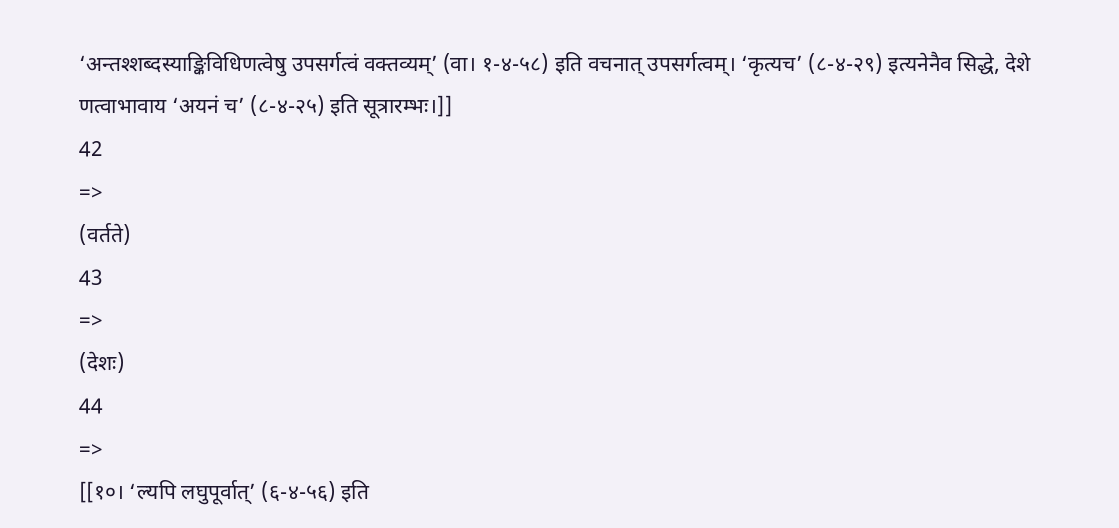‘अन्तश्शब्दस्याङ्किविधिणत्वेषु उपसर्गत्वं वक्तव्यम्’ (वा। १-४-५८) इति वचनात् उपसर्गत्वम्। ‘कृत्यच’ (८-४-२९) इत्यनेनैव सिद्धे, देशे णत्वाभावाय ‘अयनं च’ (८-४-२५) इति सूत्रारम्भः।]]
42
=>
(वर्तते)
43
=>
(देशः)
44
=>
[[१०। ‘ल्यपि लघुपूर्वात्’ (६-४-५६) इति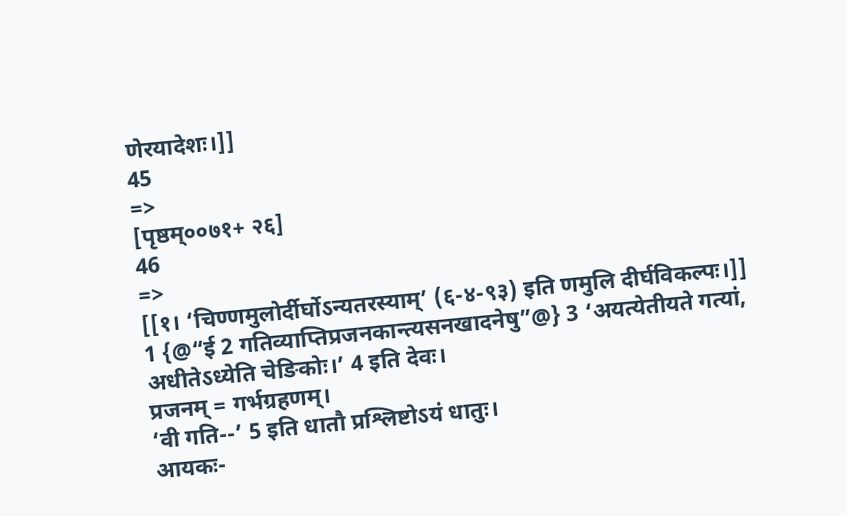णेरयादेशः।]]
45
=>
[पृष्ठम्००७१+ २६]
46
=>
[[१। ‘चिण्णमुलोर्दीर्घोऽन्यतरस्याम्’ (६-४-९३) इति णमुलि दीर्घविकल्पः।]]
1 {@“ई 2 गतिव्याप्तिप्रजनकान्त्यसनखादनेषु”@} 3 ‘अयत्येतीयते गत्यां, अधीतेऽध्येति चेङिकोः।’ 4 इति देवः।
प्रजनम् = गर्भग्रहणम्।
‘वी गति--’ 5 इति धातौ प्रश्लिष्टोऽयं धातुः।
आयकः-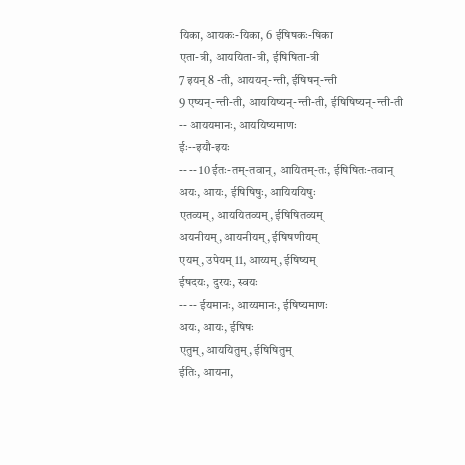यिका, आयकः-यिका, 6 ईषिषकः-षिका
एता-त्री, आययिता-त्री, ईषिषिता-त्री
7 इयन् 8 -ती, आययन्-न्ती, ईषिषन्-न्ती
9 एष्यन्-न्ती-ती, आययिष्यन्-न्ती-ती, ईषिषिष्यन्-न्ती-ती
-- आययमानः, आययिष्यमाणः
ईः--इयौ-इयः
-- -- 10 ईतः-तम्-तवान्, आयितम्-तः, ईषिषितः-तवान्
अयः, आयः, ईषिषिषुः, आयिययिषुः
एतव्यम्, आययितव्यम्, ईषिषितव्यम्
अयनीयम्, आयनीयम्, ईषिषणीयम्
एयम्, उपेयम् 11, आय्यम्, ईषिष्यम्
ईषदयः, दुरयः, स्वयः
-- -- ईयमानः, आय्यमानः, ईषिष्यमाणः
अयः, आयः, ईषिषः
एतुम्, आययितुम्, ईषिषितुम्
ईतिः, आयना,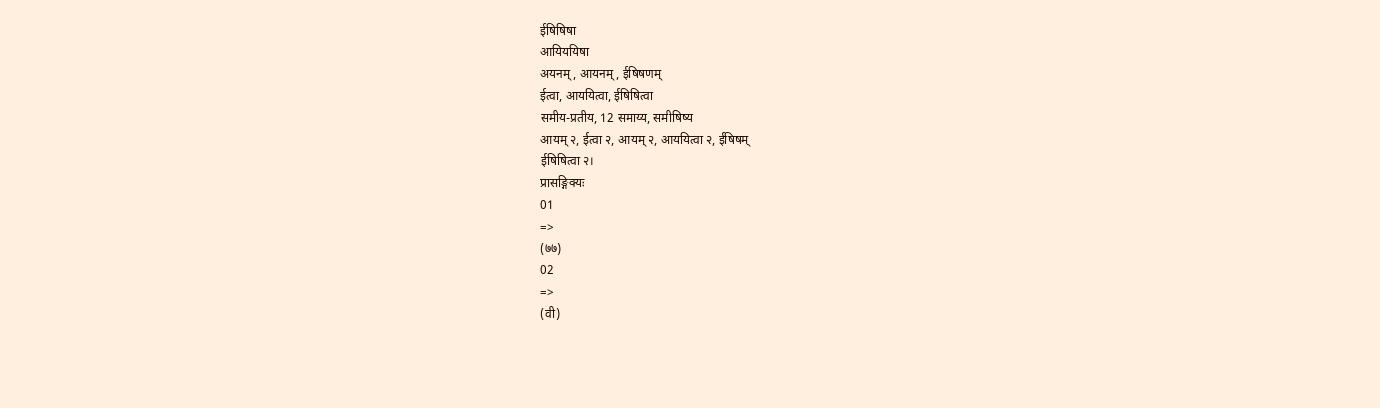ईषिषिषा
आयिययिषा
अयनम्, आयनम्, ईषिषणम्
ईत्वा, आययित्वा, ईषिषित्वा
समीय-प्रतीय, 12 समाय्य, समीषिष्य
आयम् २, ईत्वा २, आयम् २, आययित्वा २, ईषिषम्
ईषिषित्वा २।
प्रासङ्गिक्यः
01
=>
(७७)
02
=>
(वी)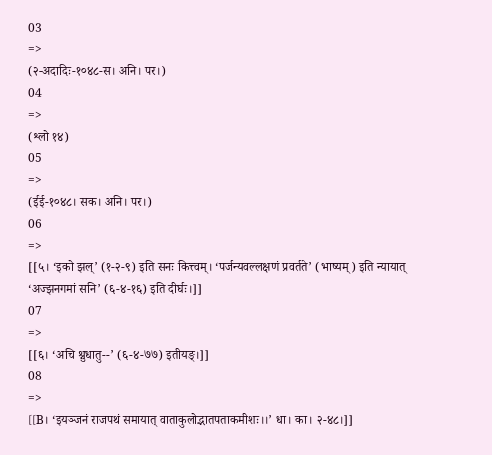03
=>
(२-अदादिः-१०४८-स। अनि। पर।)
04
=>
(श्लो १४)
05
=>
(ईई-१०४८। सक। अनि। पर।)
06
=>
[[५। ‘इको झल्’ (१-२-९) इति सनः कित्त्वम्। ‘पर्जन्यवल्लक्षणं प्रवर्तते’ (भाष्यम्) इति न्यायात् ‘अज्झनगमां सनि’ (६-४-१६) इति दीर्घः।]]
07
=>
[[६। ‘अचि श्नुधातु--’ (६-४-७७) इतीयङ्।]]
08
=>
[[B। ‘इयञ्जनं राजपथं समायात् वाताकुलोद्भातपताकमीशः।।’ धा। का। २-४८।]]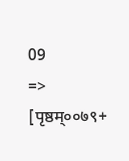09
=>
[पृष्ठम्००७९+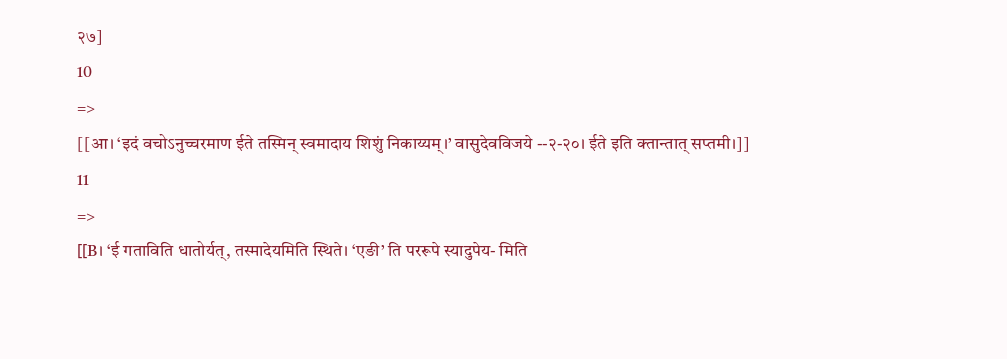२७]
10
=>
[[आ। ‘इदं वचोऽनुच्चरमाण ईते तस्मिन् स्वमादाय शिशुं निकाय्यम्।’ वासुदेवविजये --२-२०। ईते इति क्तान्तात् सप्तमी।]]
11
=>
[[B। ‘ई गताविति धातोर्यत्, तस्मादेयमिति स्थिते। ‘एङी’ ति पररूपे स्यादुपेय- मिति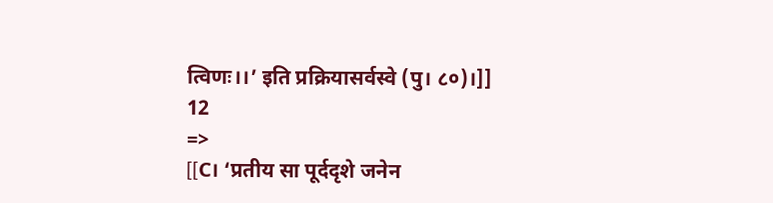त्विणः।।’ इति प्रक्रियासर्वस्वे (पु। ८०)।]]
12
=>
[[C। ‘प्रतीय सा पूर्ददृशे जनेन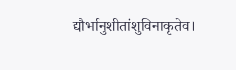द्यौर्भानुशीतांशुविनाकृतेव।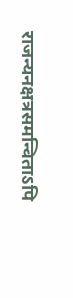राजन्यनक्षत्रसमन्विताऽपि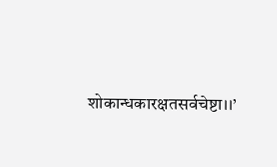शोकान्धकारक्षतसर्वचेष्टा।।’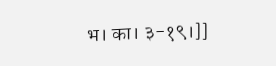भ। का। ३-१९।]]